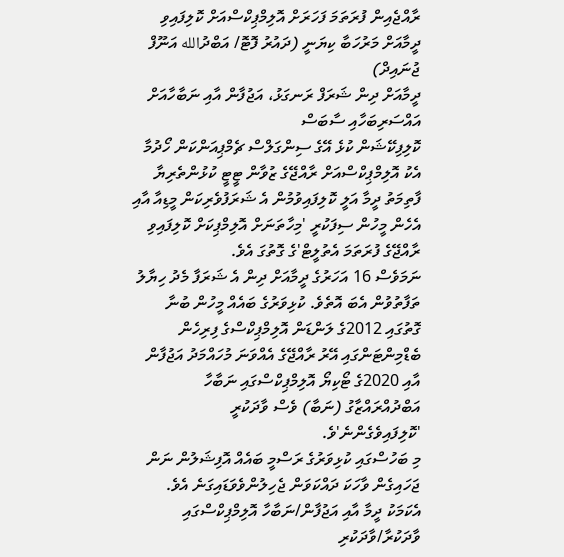ރާއްޖެއިން ފުރަތަމަ ފަހަރަށް އޮލިމްޕިކްސްއަށް ކޮލިފައިވި ދީމާއަށް މަރުހަބާ ކިޔަނީ (ދައުރު ފޮޓޮ/ އަބްދުالله އަނޫފް ޖުނައިދް)
ދީމާއަށް ދިން ޝަރަފް ރަނގަޅު، އަޖުފާން އާއި ނަބާހާއަށް އައްސަރިބަހާއި ސާބަސް
ކޮލިފިކޭޝަން ކުޅެ އޭގެ ސިންގަލްސް ޗެމްޕިއަންކަން ހޯދުމާ އެކު އޮލިމްޕިކްސްއަށް ރާއްޖޭގެ ޒުވާން ޓީޓީ ކުޅުންތެރިޔާ ފާތިމަތު ދީމާ އަލީ ކޮލިފައިވުމުން އެ ޝަރަފުވެރިކަން މީޑިއާ އާއި އެހެން މީހުން ސިފަކުރީ 'މިހާތަނަށް އޮލިމްޕިކަށް ކޮލިފައިވި ރާއްޖޭގެ ފުރަތަމަ އެތުލީޓް'ގެ ގޮތުގަ އެވެ.
ނަމަވެސް 16 އަހަރުގެ ދީމާއަށް ދިން އެ ޝަރަފާ މެދު ހިޔާލު ތަފާތުވުން އެބަ އޮތެވެ. ކުޅިވަރުގެ ބައެއް މީހުން ބުނާ ގޮތުގައި 2012ގެ ލަންޑަން އޮލިމްޕިކްސްގެ ފިރިހެން ބެޑްމިންޓަންގައި އޭރު ރާއްޖޭގެ އެއްވަނަ މުހައްމަދު އަޖުފާން އާއި 2020ގެ ޓޯކިޔޯ އޮލިމްޕިކްސްގައި ނަބާހާ އަބްދުއްރައްޒާގު (ނަބާ) ވެސް ވާދަކުރީ 'ކޮލިފައިވެގެންނެ'ވެ.
މި ބަހުސްގައި ކުޅިވަރުގެ ރަސްމީ ބައެއް އޮފިޝަލުން ނަން ޖަހައިގެން ވާހަކަ ދައްކަވަން ޖެހިލުންވެވަޑައިގަނެ އެވެ. އެކަމަކު ދީމާ އާއި އަޖުފާން/ނަބާހާ އޮލިމްޕިކްސްގައި ވާދަކުރާ/ވާދަކުރި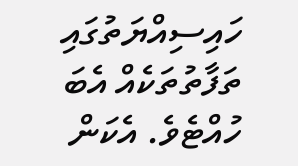ހައިސިއްޔަތުގައި ތަފާތުތަކެއް އެބަ ހުއްޓެވެ. އެކަން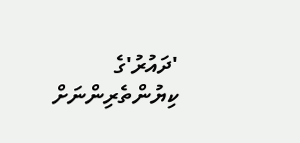'ދައުރު'ގެ ކިޔުންތެރިންނަށް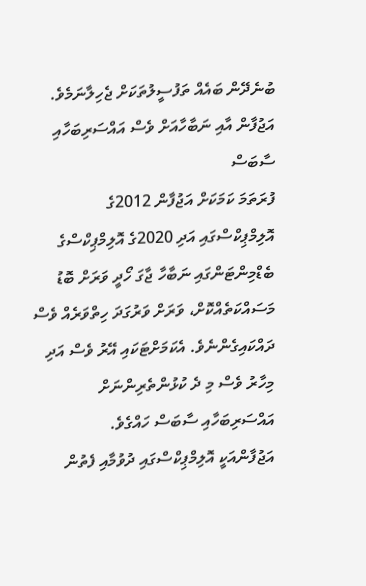ބުނެދޭން ބައެއް ތަފުސީލުތަކަށް ޖެހިލާނަމެވެ.
އަޖުފާން އާއި ނަބާހާއަށް ވެސް އައްސަރިބަހާއި ސާބަސް
ފުރަތަމަ ކަމަކަށް އަޖުފާން 2012ގެ އޮލިމްޕިކްސްގައި އަދި 2020ގެ އޮލިމްޕިކްސްގެ ބެޑްމިންޓަންގައި ނަބާހާ ޖާގަ ހޯދީ ވަރަށް ބޮޑު މަސައްކަތެއްކޮށް، ވަރަށް ވަރުގަދަ ހިތްވަރެއް ވެސް ދައްކައިގެންނެވެ. އެކަމަށްޓަކައި އޭރު ވެސް އަދި މިހާރު ވެސް މި ދެ ކުޅުންތެރިންނަށް އައްސަރިބަހާއި ސާބަސް ހައްގެވެ.
އަޖުފާންއަކީ އޮލިމްޕިކްސްގައި ދުވުމާއި ފެތުން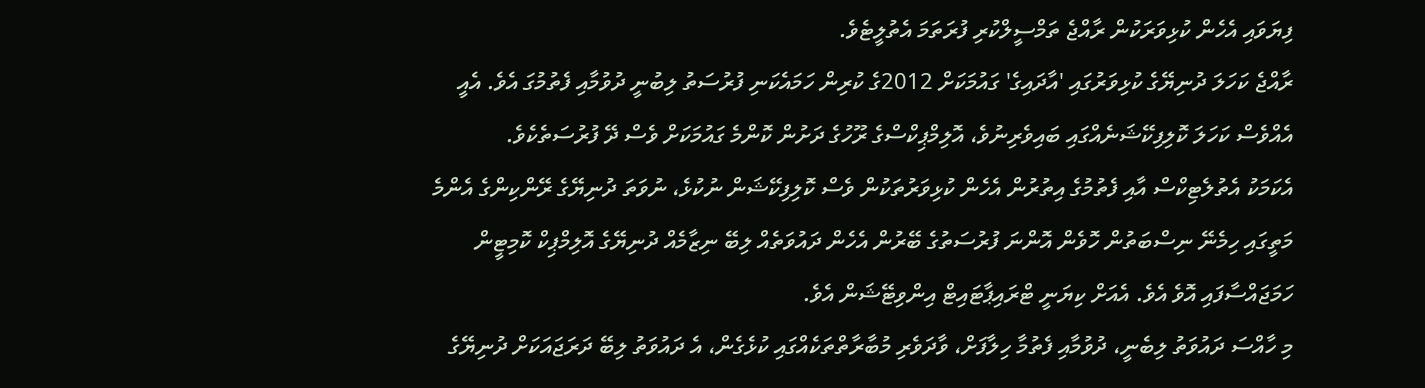ފިޔަވައި އެހެން ކުޅިވަރަކުން ރާއްޖެ ތަމްސީލްކުރި ފުރަތަމަ އެތުލީޓެވެ.
ރާއްޖެ ކަހަލަ ދުނިޔޭގެ ކުޅިވަރުގައި 'އާދައިގެ' ގައުމަކަށް 2012ގެ ކުރިން ހަމައެކަނި ފުރުސަތު ލިބުނީ ދުވުމާއި ފެތުމުގަ އެވެ. އެއީ އެއްވެސް ކަހަލަ ކޮލިފިކޭޝަނެއްގައި ބައިވެރިނުވެ، އޮލިމްޕިކްސްގެ ރޫހުގެ ދަށުން ކޮންމެ ގައުމަކަށް ވެސް ދޭ ފުރުސަތެކެވެ.
އެކަމަކު އެތުލެޓިކްސް އާއި ފެތުމުގެ އިތުރުން އެހެން ކުޅިވަރުތަކުން ވެސް ކޮލިފިކޭޝަން ނުކުޅެ، ނުވަތަ ދުނިޔޭގެ ރޭންކިންގެ އެންމެ މަތީގައި ހިމެނޭ ނިސްބަތުން ހޮވެން އޮންނަ ފުރުސަތުގެ ބޭރުން އެހެން ދައުވަތެއް ލިބޭ ނިޒާމެއް ދުނިޔޭގެ އޮލިމްޕިކް ކޮމިޓީން ހަމަޖައްސާފައި އޮވެ އެވެ. އެއަށް ކިޔަނީ ޓްރައިޕާޓައިޓް އިންވިޓޭޝަން އެވެ.
މި ހާއްސަ ދައުވަތު ލިބެނީ، ދުވުމާއި ފެތުމާ ހިލާފަށް، ވާދަވެރި މުބާރާތްތަކެއްގައި ކުޅެގެން، އެ ދައުވަތު ލިބޭ ދަރަޖައަކަށް ދުނިޔޭގެ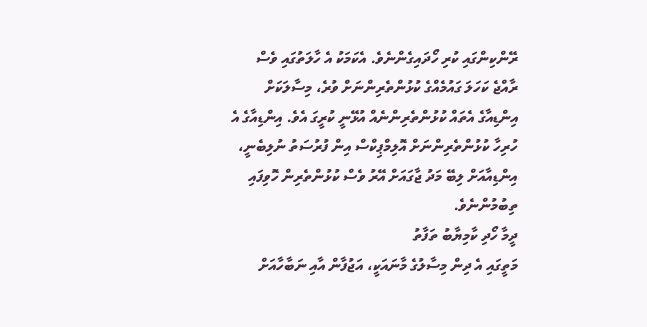ރޭންކިންގައި ކުރި ހޯދައިގެންނެވެ. އެކަމަކު އެ ހާލަތުގައި ވެސް ރާއްޖެ ކަހަލަ ގައުމެއްގެ ކުޅުންތެރިންނަށް ވުރެ، މިސާލަކަށް އިންޑިއާގެ އެތައް ކުޅުންތެރިންނެއް އުޅޭނީ ކުރީގަ އެވެ. އިންޑިއާގެ އެ ހުރިހާ ކުޅުންތެރިންނަށް އޮލިމްޕިކްސް އިން ފުރުސަތު ނުލިބެނީ، އިންޑިއާއަށް ލިބޭ މަދު ޖާގައަށް އޭރު ވެސް ކުޅުންތެރިން ހޮވިފައި ތިބުމުންނެވެ.
ދީމާ ހޯދި ކާމިޔާބު ތަފާތު
މަތީގައި އެ ދިން މިސާލުގެ މާނައަކީ، އަޖުފާން އާއި ނަބާހާއަށް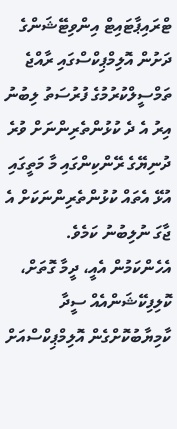ޓްރައިޕާޓައިޓް އިންވިޓޭޝަންގެ ދަށުން އޮލިމްޕިކްސްގައި ރާއްޖެ ތަމްސީލްކުރުމުގެ ފުރުސަތު ލިބުނު އިރު އެ ދެ ކުޅުންތެރިންނަށް ވުރެ ދުނިޔޭގެ ރޭންކިންގައި މާ މަތީގައި އުޅޭ އެތައް ކުޅުންތެރިންނަކަށް އެ ޖާގަ ނުލިބުނު ކަމެވެ. އެހެންކަމުން އެއީ، ދީމާ ގޮތަށް، ކޮލިފިކޭޝަންއެއް ސީދާ ކާމިޔާބުކޮށްގެން އޮލިމްޕިކްސްއަށް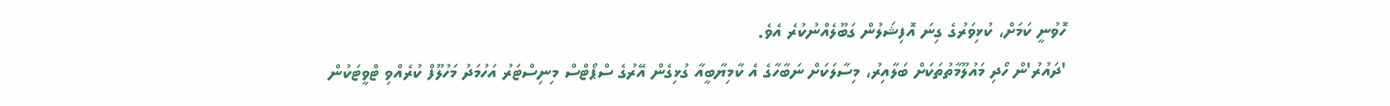ހޮވުނީ ކަމަށް، ކުޅިވަރުގެ ގިނަ އޮފިޝަލުން ގަބޫލެއްނުކުރެ އެވެ.
'ދައުރު'ން ހޯދި މައުލޫމާތުތަކަށް ބަލާއިރު، މިސާލަކަށް ނަބާހާގެ އެ ކާމިޔާބީއާ ގުޅިގެން އޭރުގެ ސްޕޯޓްސް މިނިސްޓަރު އަހުމަދު މަހުލޫފް ކުރެއްވި ޓްވީޓަކުން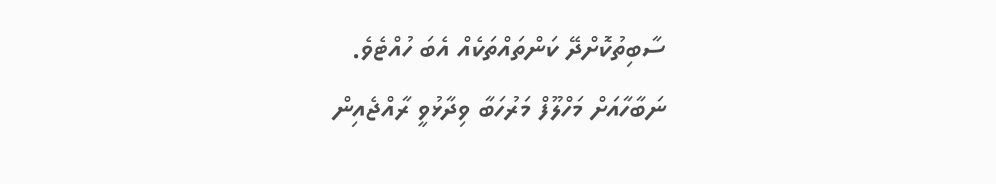ސާބިތުކޮށްދޭ ކަންތައްތަކެއް އެބަ ހުއްޓެވެ.
ނަބާހާއަށް މަހްލޫފް މަރުހަބާ ވިދާޅުވީ ރާއްޖެއިން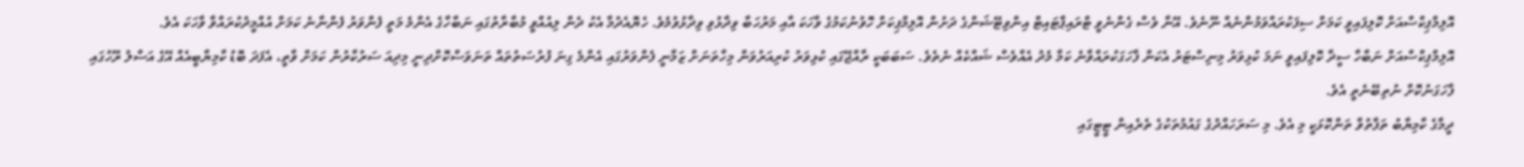އޮލިމްޕިކްސްއަށް ކޮލިފައިވީ ކަމަށް ސިފަކުރައްވަމުންނެއް ނޫނެވެ. އޭނާ ވެސް ގެންނެވީ ޓްރައިޕާޓައިޓް އިންވިޓޭޝަންގެ ދަށުން އޮލިމްޕިކަށް ހޮވުނުކަމުގެ ވާހަކަ އާއި މަރުހަބާ ވިދާޅުވި ވިދާޅުވުމެވެ. ހެޔޮއެދުމާ އެކު ދެން ލިއުއްވީ މުބާރާތުގައި ނަބާހާގެ އެންމެ މަތީ ފެންވަރު ފެންނާނެ ކަމަށް އުއްމީދުކުރައްވާ ވާހަކަ އެވެ.
އޮލިމްޕިކްސްއަށް ނަބާހާ ސީދާ ކޮލިފައިވީ ނަމަ ކުޅިވަރު މިނިސްޓަރު އެކަން ފާހަގަކުރައްވާނެ ކަމާ މެދު އެއްވެސް ޝައްކެއް ނެތެވެ. ސަބަބަކީ ރާއްޖޭގައި ކުޅިވަރު ކުރިއަރުވަން މިހާތަނަށް ޒަމާނީ ފެންވަރުގައި އެންމެ ގިނަ ފުރުސަތުތައް ތަނަވަސްކޮށްދިނީ މިދިއަ ސަރުކާރުން ކަމަށް ވާތީ، އެފަދަ ބޮޑު ކާމިޔާބީއެއް އޭގެ އަސްލު ރޫހުގައި ފާހަގަނުކޮށް ނުތިބޭނެތީ އެވެ.
ދީމާގެ ކާމިޔާބު ތަފާތުވާ ތަންކޮޅަކީ މި އެވެ. މި ސަރަހައްދުގެ ގައުމުތަކުގެ ތެރެއިން ޓީޓީގައި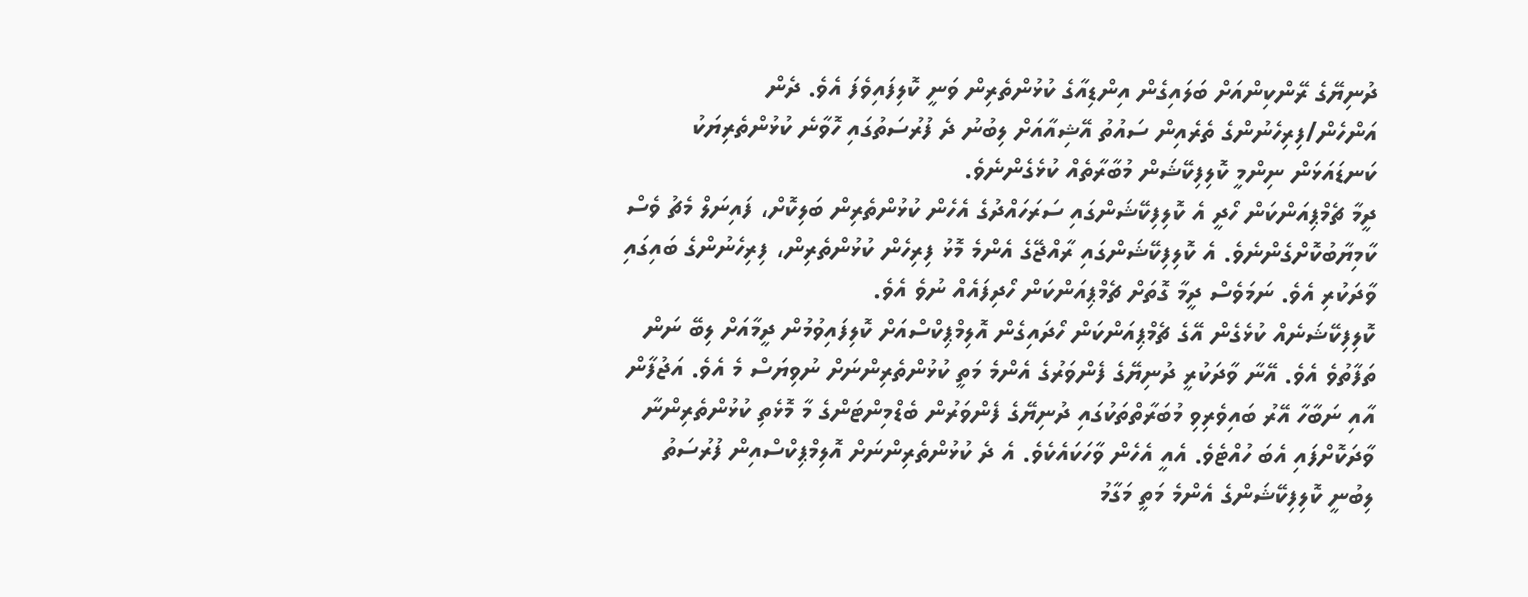ދުނިޔޭގެ ރޭންކިންއަށް ބަލައިގެން އިންޑިއާގެ ކުޅުންތެރިން ވަނީ ކޮލިފައިވެފަ އެވެ. ދެން އަންހެން/ފިރިހެނުންގެ ތެރެއިން ސައުތު އޭޝިއާއަށް ލިބުނު ދެ ފުރުސަތުގައި ހޮވާނެ ކުޅުންތެރިޔަކު ކަނޑައަޅަން ނިންމީ ކޮލިފިކޭޝަން މުބާރާތެއް ކުޅެގެންނެވެ.
ދީމާ ޗެމްޕިއަންކަން ހޯދީ އެ ކޮލިފިކޭޝަންގައި ސަރަހައްދުގެ އެހެން ކުޅުންތެރިން ބަލިކޮށް، ފައިނަލް މެޗު ވެސް ކާމިޔާބުކޮށްގެންނެވެ. އެ ކޮލިފިކޭޝަންގައި ރާއްޖޭގެ އެންމެ މޮޅު ފިރިހެން ކުޅުންތެރިން، ފިރިހެނުންގެ ބައިގައި ވާދަކުރި އެވެ. ނަމަވެސް ދީމާ ގޮތަށް ޗެމްޕިއަންކަން ހޯދިފައެއް ނުވެ އެވެ.
ކޮލިފިކޭޝަނެއް ކުޅެގެން އޭގެ ޗެމްޕިއަންކަން ހޯދައިގެން އޮލިމްޕިކްސްއަށް ކޮލިފައިވުމުން ދީމާއަށް ލިބޭ ނަން ތަފާތުވެ އެވެ. އޭނާ ވާދަކުރީ ދުނިޔޭގެ ފެންވަރުގެ އެންމެ މަތީ ކުޅުންތެރިންނަށް ނުވިޔަސް މެ އެވެ. އަޖުފާން އާއި ނަބާހާ އޭރު ބައިވެރިވި މުބަރާތްތަކުގައި ދުނިޔޭގެ ފެންވަރުން ބެޑްމިންޓަންގެ މާ މޮޅެތި ކުޅުންތެރިންނާ ވާދަކޮށްފައި އެބަ ހުއްޓެވެ. އެއީ އެހެން ވާހަކައެކެވެ. އެ ދެ ކުޅުންތެރިންނަށް އޮލިމްޕިކްސްއިން ފުރުސަތު ލިބުނީ ކޮލިފިކޭޝަންގެ އެންމެ މަތީ މަގާމު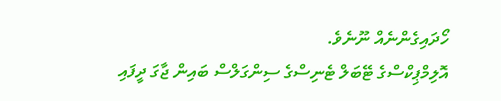ހޯދައިގެންނެއް ނޫނެވެ.
އޮލިމްޕިކްސްގެ ޓޭބަލް ޓެނިސްގެ ސިންގަލްސް ބައިން ޖާގަ ދީފައި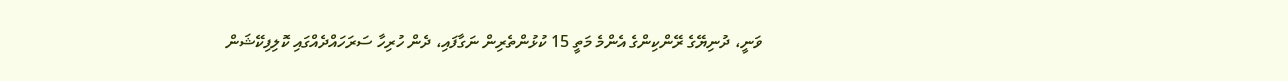ވަނީ، ދުނިޔޭގެ ރޭންކިންގެ އެންމެ މަތީ 15 ކުޅުންތެރިން ނަގާފައި، ދެން ހުރިހާ ސަރަހައްދެއްގައި ކޮލިފިކޭޝަން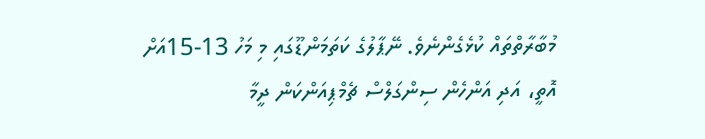މުބާރާތްތައް ކުޅެގެންނެވެ. ނޭޕާލުގެ ކަތަމަންޑޫގައި މި މަހު 13-15އަށް އޮތީ، އަދި އަންހެން ސިންގަލްސް ޗެމްޕިއަންކަން ދީމާ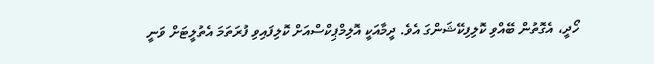ހޯދީ، އެގޮތުން ބޭއްވި ކޮލިފިކޭޝަންގަ އެވެ. ދީމާއަކީ އޮލިމްޕިކްސްއަށް ކޮލިފައިވި ފުރަތަމަ އެތުލީޓަށް ވަނީ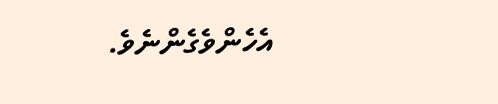އެހެންވެގެންނެވެ.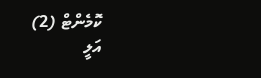ކޮމެންޓް (2)
އަލީ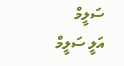ސަލީމް
އަލީ ސަލީމް